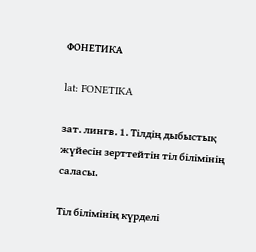ФОНЕТИКА

lat: FONETIKA

зат. лингв. 1. Тілдің дыбыстық жүйесін зерттейтін тіл білімінің саласы.

Тіл білімінің күрделі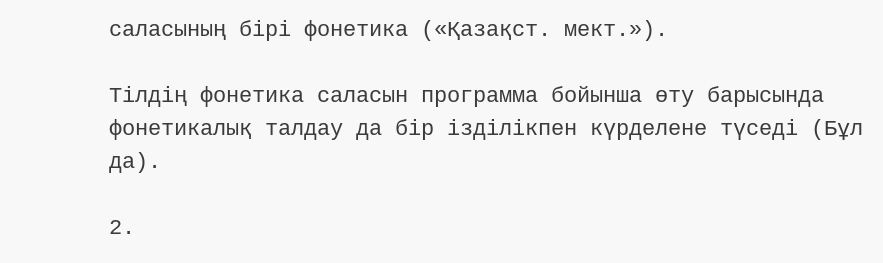саласының бірі фонетика («Қазақст. мект.»).

Тілдің фонетика саласын программа бойынша өту барысында фонетикалық талдау да бір ізділікпен күрделене түседі (Бұл да).

2.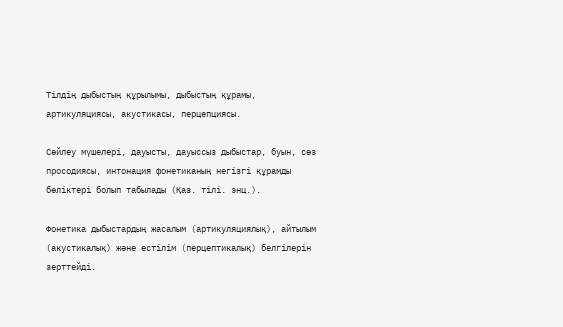Тілдің дыбыстың құрылымы, дыбыстың құрамы, артикуляциясы, акустикасы, перцепциясы.

Сөйлеу мүшелері, дауысты, дауыссыз дыбыстар, буын, сөз просодиясы, интонация фонетиканың негізгі құрамды бөліктері болып табылады (Қаз. тілі. энц.).

Фонетика дыбыстардың жасалым (артикуляциялық), айтылым (акустикалық) және естілім (перцептикалық) белгілерін зерттейді.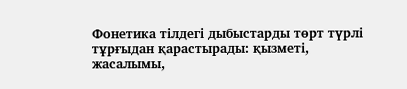Фонетика тілдегі дыбыстарды төрт түрлі тұрғыдан қарастырады: қызметі, жасалымы,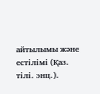айтылымы және естілімі (Қаз. тілі. энц.).